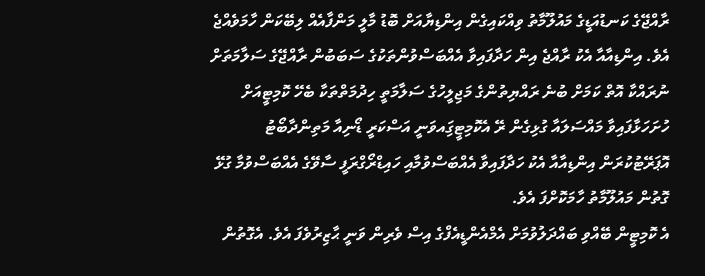ރާއްޖޭގެ ކަނޑުއަޑީގެ މައުލޫމާތު ވިއްކައިގެން އިންޑިޔާއަށް ބޮޑު މާލީ މަންފާއެއް ލިބޭކަން ހާމަވެއްޖެ އެވެ. އިންޑިއާއާ އެކު ރާއްޖެ އިން ހަދާފައިވާ އެއްބަސްވުންތަކުގެ ސަބަބުން ރާއްޖޭގެ ސަލާމަތަށް ނުރައްކާ އޮތް ކަމަށް ބުނެ ރައްޔިތުންގެ މަޖިލީހުގެ ސަލާމަތީ ހިދުމަތްތަކާ ބެހޭ ކޮމިޓީއަށް ހުށަހަޅާފައިވާ މައްސަލައާ ގުޅިގެން ރޭ އެކޮމިޓީގަިއވަނީ އަސްކަރީ ޑޯނިއާ މަތިންދާބޯޓު އޮޕަރޭޓުކުރަން އިންޑިއާއާ އެކު ހަދާފައިވާ އެއްބަސްވުމާއި ހައިޑްރޯގްރަފީ ސާވޭގެ އެއްބަސްވުމާ ގުޅޭ ގޮތުން މައުލޫމާތު ހާމަކޮށްފަ އެވެ.
އެ ކޮމިޓީން ބޭއްވި ބައްދަލުވުމަށް އެމްއެންޑީއެފްގެ އިސް ވެރިން ވަނީ ޙާޒިރުވެފަ އެވެ. އެގޮތުން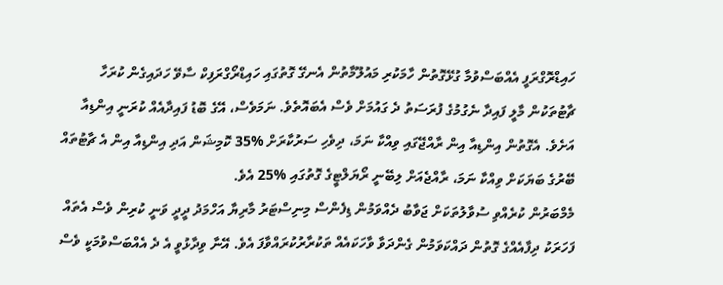ހައިޑްރޮގްރަފީ އެއްބަސްވުމާ ގުޅޭގޮތުން ހާމަކުރި މައުލޫމާތުން އެނގޭ ގޮތުގައި ހައިޑްރޯގްރަފިކް ސާވޭ ހަދައިގެން ކުރަހާ ޗާޓުތަކުން މާލީ ފައިދާ ނެގުމުގެ ފުރަސަތު ދެ ގައުމަށް ވެސް އެބައޮތެވެ. ނަމަވެސް، އޭގެ ބޮޑު ފައިދާއެއް ކުރަނީ އިންޑިއާ އަށެވެ. އެގޮތުން އިންޑިއާ އިން ރާއްޖޭގައި ވިއްކާ ނަމަ، ދިވެހި ސަރުކާރަށް %35 ކޮމިޝަން އަދި އިންޑިއާ އިން އެ ޗާޓުތައް ބޭރުގެ ބަޔަކަށް ވިއްކާ ނަމަ، ރާއްޖެއަށް ލިބޭނީ ރޯޔަލްޓީގެ ގޮތުގައި %25 އެވެ.
މެމްބަރުން ކުރެއްވި ސުވާލުތަކަށް ޖަވާބު ދެއްވަމުން ޑިފެންސް މިނިސްޓަރު މާރިޔާ އަހްމަދު ދީދީ ވަނީ ކުރިން ވެސް އެތައް ފަހަރަކު ދިފާއެއްގެ ގޮތުން ދައްކަވަމުން ގެންދަވާ ވާހަކައެއް ތަކުރާރުކުރައްވާފަ އެވެ. އޭނާ ވިދާޅުވީ އެ ދެ އެއްބަސްވުމަކީ ވެސް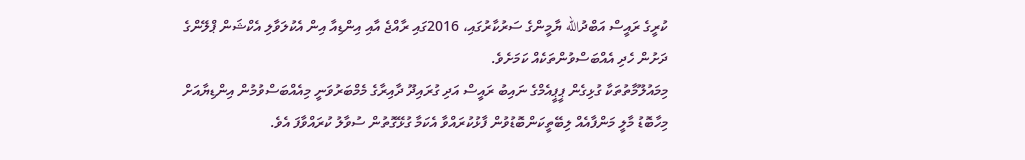ކުރީގެ ރައީސް އަބްދުالله ޔާމީންގެ ސަރުކާރުގައި، 2016ގައި ރާއްޖެ އާއި އިންޑިއާ އިން އެކުލަވާލި އެކްޝަން ޕްލޭންގެ ދަށުން ހެދި އެއްބަސްވުންތަކެއް ކަމަށެވެ.
މިމައުލޫމާތުތަކާ ގުޅިގެން ޕީޕީއެމްގެ ނައިބު ރައީސް އަދި ގުރައިދޫ ދާއިރާގެ މެމްބަރުވަނީ މިއެއްބަސްވުމުން އިންޑިޔާއަށް މިހާބޮޑު މާލީ މަންފާއެއް ލިބޭތީކަންބޮޑުވުން ފާޅުކުރައްވާ އެކަމާ ގުޅޭގޮތުން ސުވާލު ކުރައްވާފަ އެވެ.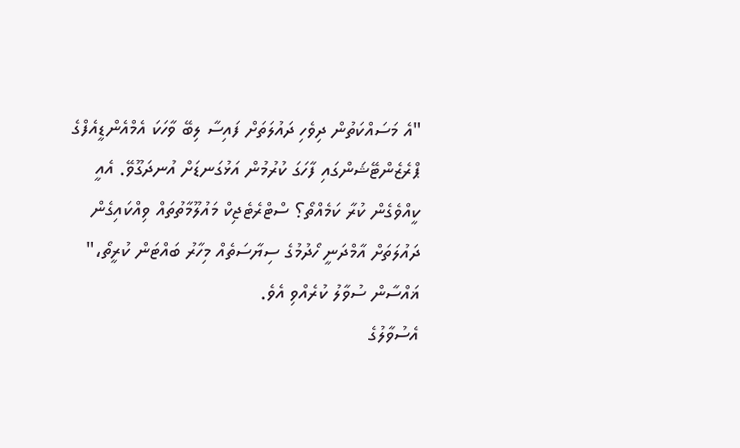"އެ މަސައްކަތުން ދިވެހި ދައުލަތަށް ފައިސާ ލިބޭ ވާހަކަ އެމްއެންޑީއެފްގެ ޕްރެޒެންޓޭޝަންގައި ފާހަގަ ކުރުމުން އަޅުގަނޑަށް އުނދަގޫވޭ. އެއީ ކީއްވެގެން ކުރާ ކަމެއްތޯ؟ ސްޓްރެޓެޖިކް މައުލޫމާތުތައް ވިއްކައިގެން ދައުލަތަށް އާމްދަނީ ހޯދުމުގެ ސިޔާސަތެއް މިހާރު ބައްޓަން ކުރީތޯ،" ޣައްސާން ސުވާލު ކުރެއްވި އެވެ.
އެސުވާލުގެ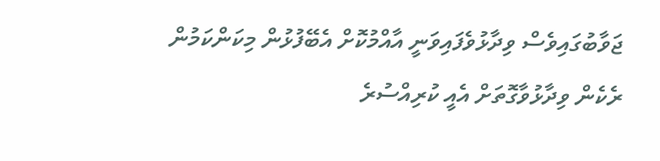ޖަވާބުގައިވެސް ވިދާޅުވެފައިވަނީ އާއްމުކޮށް އެބޭފުޅުން މިކަންކަމުން ރެކެން ވިދާޅުވާގޮތަށް އެއީ ކުރިއްސުރެ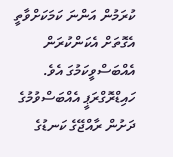ކުރަމުން އަންނަ ކަމަކަށްވާތީ އެގޮތަށް އެކަންކުރަން އެއްބަސްވީކަމުގަ އެވެ.
ހައިޑްރޮގްރަޕީ އެއްބަސްވުމުގެ ދަށުން ރާއްޖޭގެ ކަނޑުގެ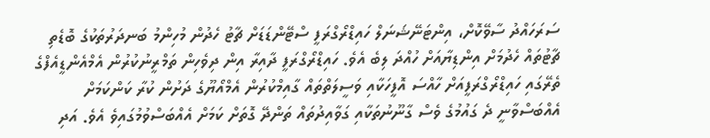ސަރަހައްދު ސާވޭކޮށް، އިންޓަނޭޝަނަލް ހައިޑްރޯގްރަފީ ސްޓޭންޑަޑަށް ޗާޓު ހެދުން މުހިންމު ބަނދަރުތަކުގެ ބޮޑެތި ޗާޓުތައް ހެދުމަށް އިންޑިޔާއަށް ހުއްދަ ލިބެ އެވެ. ހައިޑްރޯގްރަފީ ދާއިރާ އިން ދިވެހިން ތަމްރީނުކުރުން އެމްއެންޑީއެފްގެ ތެރޭގައި ހައިޑްރޯގްރަފީއަށް ހާއްސަ އޮފީހަކާއި ވަސީލަތްތައް ގާއިމްކުރުން އެމްއޯޔޫގެ ދަށުން ކުރާ ކަންކަމަށް އެއްބަސްވާނީ ދެ ގައުމުގެ ވެސް ގާނޫނުތަކާއި ގަވާއިދުތައް ތަންދޭ ގޮތަށް ކަމަށް އެއްބަސްވުމުގައިވެ އެވެ. އަދި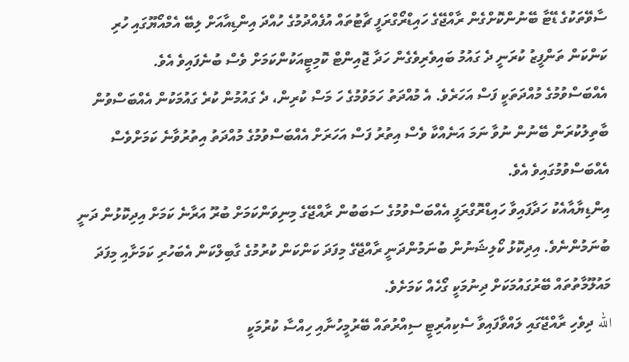ސާވޭތަކުގެ ޑޭޓާ ބޭނުންކޮށްގެން ރާއްޖޭގެ ހައިޑްރޯގްރަފީ ޗާޓުތައް އުފެއްދުމުގެ ހުއްދަ އިންޑިއާއަށް ލިބޭ އެމްއޯޔޫގައި ހުރި ކަންކަން ތަންފީޒު ކުރަނީ ދެ ގައުމު ބައިވެރިވެގެން ހަދާ ޖޮއިންޓް ކޮމިޓީއަކުންކަމަށް ވެސް ބުނެފައިވެ އެވެ.
އެއްބަސްވުމުގެ މުއްދަތަކީ ފަސް އަހަރެވެ. އެ މުއްދަތު ހަމަވުމުގެ ހަ މަސް ކުރިން، ދެ ގައުމުން ކުރެ ގައުމަކުން އެއްބަސްވުން ބާތިލުކުރަން ބޭނުން ނުވާ ނަމަ އަނެއްކާ ވެސް އިތުރު ފަސް އަހަރަށް އެއްބަސްވުމުގެ މުއްދަތު އިތުރުވާނެ ކަމަށްވެސް އެއްބަސްވުމުގައިވެ އެވެ.
އިންޑިޔާއާއެކު ހަދާފައިވާ ހައިޑްރޮގްރަފީ އެއްބަސްވުމުގެ ސަބަބުން ރާއްޖޭގެ މިނިވަންކަމަށް ބުރޫ އަރާނެ ކަމަށް އިދިކޮޅުން ދަނީ ބުނަމުންނެވެ. އިދިކޮޅު ކޯލިޝަނުން ބުނަމުންދަނީ ރާއްޖޭގެ މިފަދަ ކަންކަން ކުރުމުގެ ގާބިލްކަން އެބަހުރި ކަމަށާއި މިފަދަ މައުލޫމާތުތައް ބޭރުގައުމަކަށް ދިނުމަކީ ގޯހެއް ކަމަށެވެ.
الله ދިވެހި ރާއްޖޭގައި ލައްވާފައިވާ ސެކިއުރިޓީ ސިއްރުތައް ބޭރުމީހުނާއި ހިއްސާ ކުރުމަކީ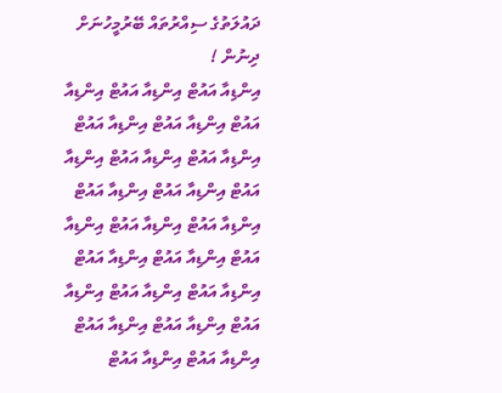ދައުލަތުގެ ސިއްރުތައް ބޭރުމީހުނަށް ދިނުން !
އިންޑިއާ އައުޓް އިންޑިއާ އައުޓް އިންޑިއާ އައުޓް އިންޑިއާ އައުޓް އިންޑިއާ އައުޓް އިންޑިއާ އައުޓް އިންޑިއާ އައުޓް އިންޑިއާ އައުޓް އިންޑިއާ އައުޓް އިންޑިއާ އައުޓް އިންޑިއާ އައުޓް އިންޑިއާ އައުޓް އިންޑިއާ އައުޓް އިންޑިއާ އައުޓް އިންޑިއާ އައުޓް އިންޑިއާ އައުޓް އިންޑިއާ އައުޓް އިންޑިއާ އައުޓް އިންޑިއާ އައުޓް އިންޑިއާ އައުޓް އިންޑިއާ އައުޓް އިންޑިއާ އައުޓް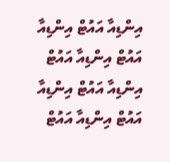އިންޑިއާ އައުޓް އިންޑިއާ އައުޓް އިންޑިއާ އައުޓް އިންޑިއާ އައުޓް އިންޑިއާ އައުޓް އިންޑިއާ އައުޓް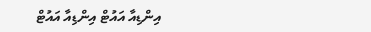އިންޑިއާ އައުޓް އިންޑިއާ އައުޓް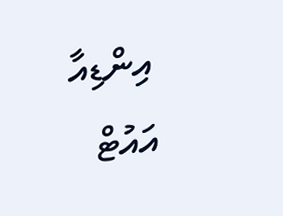އިންޑިއާ އައުޓް